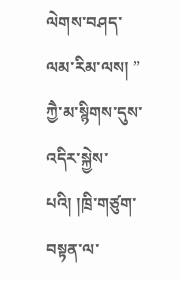ལེགས་བཤད་ལམ་རིམ་ལས། ” ཀྱཻ་མ་སྙིགས་དུས་འདིར་སྐྱེས་པའི། །ཁྲི་གཙུག་བསྟན་ལ་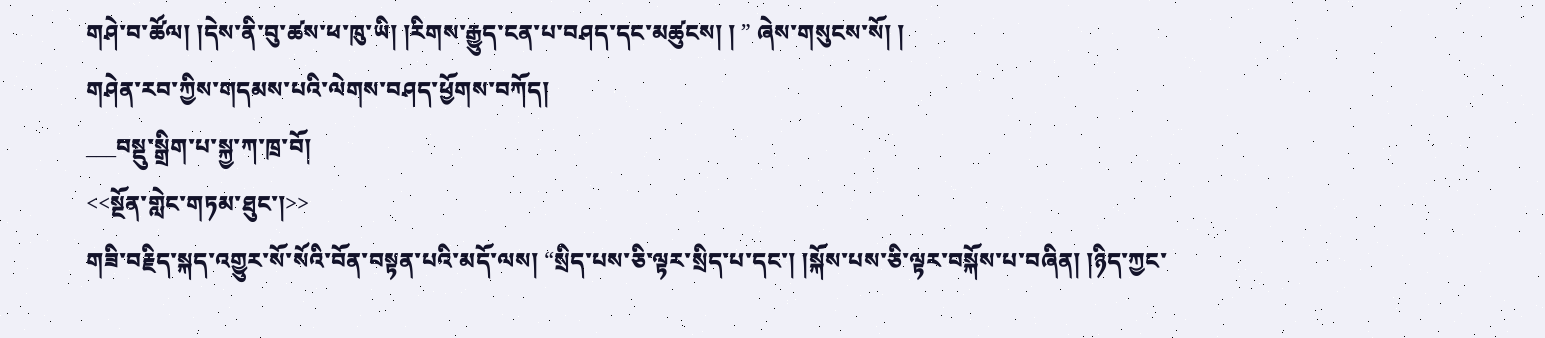གཤེ་བ་ཚོལ། །དེས་ནི་བུ་ཚས་ཕ་ཁུ་ཡི། །རིགས་རྒྱུད་ངན་པ་བཤད་དང་མཚུངས། ། ” ཞེས་གསུངས་སོ། །
གཤེན་རབ་ཀྱིས་གདམས་པའི་ལེགས་བཤད་ཕྱོགས་བཀོད།
___བསྡུ་སྒྲིག་པ་སྐྱ་ཀ་ཁྲ་བོ།
<<སྔོན་གླེང་གཏམ་ཐུང་།>>
གཟི་བརྗིད་སྐད་འགྱུར་སོ་སོའི་བོན་བསྟན་པའི་མདོ་ལས། “སྲིད་པས་ཅི་ལྟར་སྲིད་པ་དང་། །སྐོས་པས་ཅི་ལྟར་བསྐོས་པ་བཞིན། །ཉིད་ཀྱང་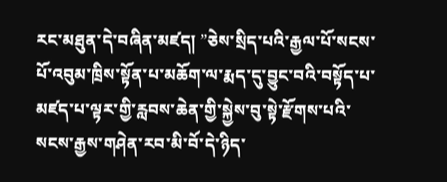རང་མཐུན་དེ་བཞིན་མཛད། ”ཅེས་སྲིད་པའི་རྒྱལ་པོ་སངས་པོ་འབུམ་ཁྲིས་སྟོན་པ་མཆོག་ལ་རྨད་དུ་བྱུང་བའི་བསྟོད་པ་མཛད་པ་ལྟར་གྱི་རླབས་ཆེན་གྱི་སྐྱེས་བུ་སྟེ་རྫོགས་པའི་སངས་རྒྱས་གཤེན་རབ་མི་བོ་དེ་ཉིད་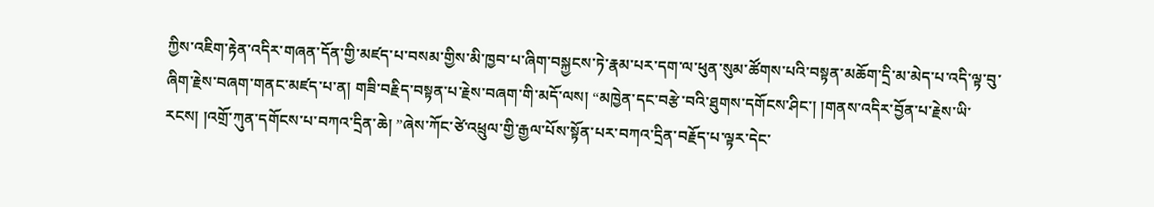ཀྱིས་འཇིག་རྟེན་འདིར་གཞན་དོན་གྱི་མཛད་པ་བསམ་གྱིས་མི་ཁྱབ་པ་ཞིག་བསྐྱངས་ཏེ་རྣམ་པར་དག་ལ་ཕུན་སུམ་ཚོགས་པའི་བསྟན་མཆོག་དྲི་མ་མེད་པ་འདི་ལྟ་བུ་ཞིག་རྗེས་བཞག་གནང་མཛད་པ་ན། གཟི་བརྗིད་བསྟན་པ་རྗེས་བཞག་གི་མདོ་ལས། “མཁྱེན་དང་བརྩེ་བའི་ཐུགས་དགོངས་ཤིང་། །གནས་འདིར་བྱོན་པ་རྗེས་ཡི་རངས། །འགྲོ་ཀུན་དགོངས་པ་བཀའ་དྲིན་ཆེ། ”ཞེས་ཀོང་ཙེ་འཕྲུལ་གྱི་རྒྱལ་པོས་སྟོན་པར་བཀའ་དྲིན་བརྗོད་པ་ལྟར་དེང་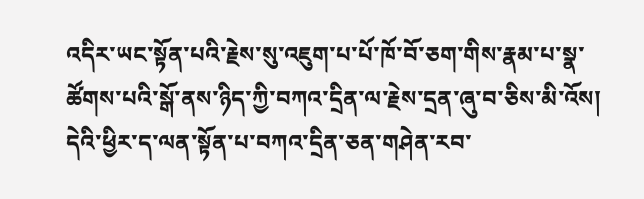འདིར་ཡང་སྟོན་པའི་རྗེས་སུ་འཇུག་པ་པོ་ཁོ་བོ་ཅག་གིས་རྣམ་པ་སྣ་ཚོགས་པའི་སྒོ་ནས་ཉིད་ཀྱི་བཀའ་དྲིན་ལ་རྗེས་དྲན་ཞུ་བ་ཅིས་མི་འོས། དེའི་ཕྱིར་ད་ལན་སྟོན་པ་བཀའ་དྲིན་ཅན་གཤེན་རབ་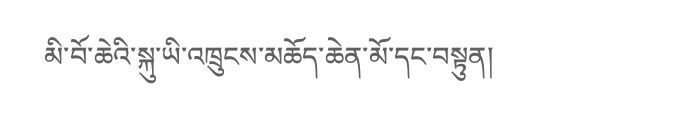མི་བོ་ཆེའི་སྐུ་ཡི་འཁྲུངས་མཆོད་ཆེན་མོ་དང་བསྟུན།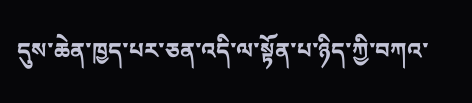དུས་ཆེན་ཁྱད་པར་ཅན་འདི་ལ་སྟོན་པ་ཉིད་ཀྱི་བཀའ་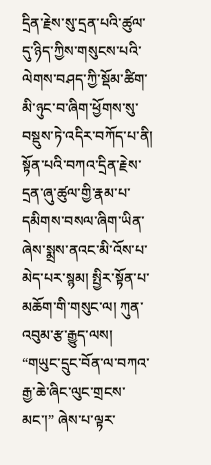དྲིན་རྗེས་སུ་དྲན་པའི་ཚུལ་དུ་ཉིད་ཀྱིས་གསུངས་པའི་ལེགས་བཤད་ཀྱི་སྡོམ་ཚིག་མི་ཉུང་བ་ཞིག་ཕྱོགས་སུ་བསྡུས་ཏེ་འདིར་བཀོད་པ་ནི། སྟོན་པའི་བཀའ་དྲིན་རྗེས་དྲན་ཞུ་ཚུལ་གྱི་རྣམ་པ་དམིགས་བསལ་ཞིག་ཡིན་ཞེས་སྨྲས་ནའང་མི་འོས་པ་མེད་པར་སྙམ། སྤྱིར་སྟོན་པ་མཆོག་གི་གསུང་ལ། ཀུན་འབུམ་རྩ་རྒྱུད་ལས། “གཡུང་དྲུང་བོན་ལ་བཀའ་རྒྱ་ཆེ་ཞིང་ལུང་གྲངས་མང་།” ཞེས་པ་ལྟར་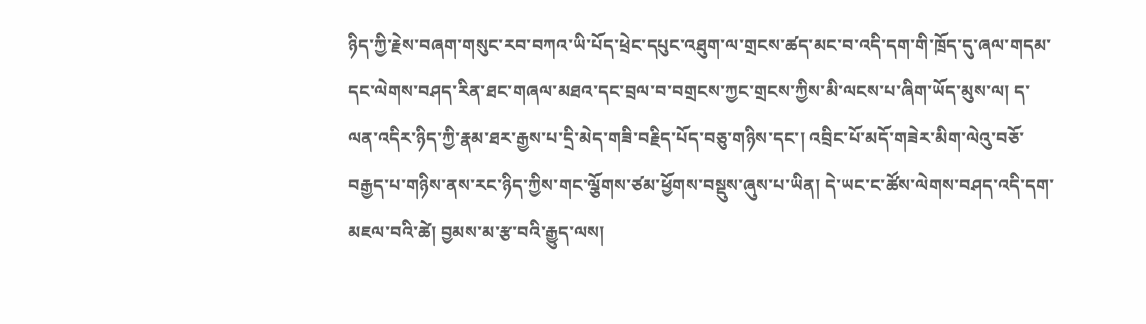ཉིད་ཀྱི་རྗེས་བཞག་གསུང་རབ་བཀའ་ཡི་པོད་ཕྲེང་དཔུང་འཐུག་ལ་གྲངས་ཚད་མང་བ་འདི་དག་གི་ཁྲོད་དུ་ཞལ་གདམ་དང་ལེགས་བཤད་རིན་ཐང་གཞལ་མཐའ་དང་བྲལ་བ་བགྲངས་ཀྱང་གྲངས་ཀྱིས་མི་ལངས་པ་ཞིག་ཡོད་མུས་ལ། ད་ལན་འདིར་ཉིད་ཀྱི་རྣམ་ཐར་རྒྱས་པ་དྲི་མེད་གཟི་བརྗིད་པོད་བཅུ་གཉིས་དང་། འབྲིང་པོ་མདོ་གཟེར་མིག་ལེའུ་བཅོ་བརྒྱད་པ་གཉིས་ནས་རང་ཉིད་ཀྱིས་གང་ལྕོགས་ཙམ་ཕྱོགས་བསྡུས་ཞུས་པ་ཡིན། དེ་ཡང་ང་ཚོས་ལེགས་བཤད་འདི་དག་མཇལ་བའི་ཚེ། བྱམས་མ་རྩ་བའི་རྒྱུད་ལས།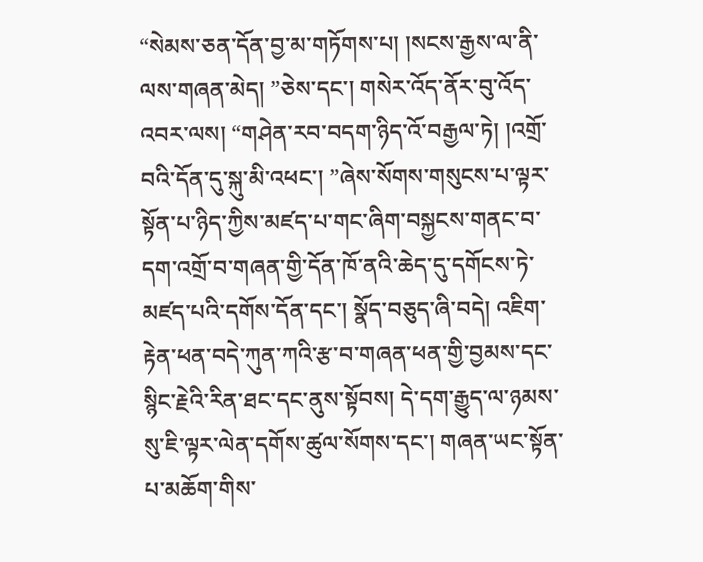“སེམས་ཅན་དོན་བྱ་མ་གཏོགས་པ། །སངས་རྒྱས་ལ་ནི་ལས་གཞན་མེད། ”ཅེས་དང་། གསེར་འོད་ནོར་བུ་འོད་འབར་ལས། “གཤེན་རབ་བདག་ཉིད་འོ་བརྒྱལ་ཏེ། །འགྲོ་བའི་དོན་དུ་སྐུ་མི་འཕང་། ”ཞེས་སོགས་གསུངས་པ་ལྟར་སྟོན་པ་ཉིད་ཀྱིས་མཛད་པ་གང་ཞིག་བསྐྱངས་གནང་བ་དག་འགྲོ་བ་གཞན་གྱི་དོན་ཁོ་ནའི་ཆེད་དུ་དགོངས་ཏེ་མཛད་པའི་དགོས་དོན་དང་། སྣོད་བཅུད་ཞི་བདེ། འཇིག་རྟེན་ཕན་བདེ་ཀུན་ཀའི་རྩ་བ་གཞན་ཕན་གྱི་བྱམས་དང་སྙིང་རྗེའི་རིན་ཐང་དང་ནུས་སྟོབས། དེ་དག་རྒྱུད་ལ་ཉམས་སུ་ཇི་ལྟར་ལེན་དགོས་ཚུལ་སོགས་དང་། གཞན་ཡང་སྟོན་པ་མཆོག་གིས་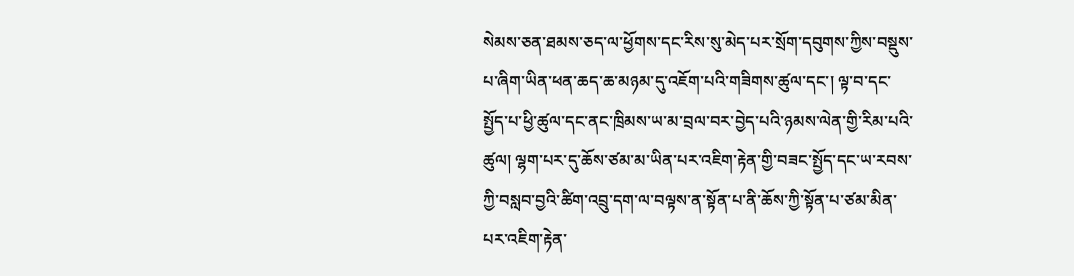སེམས་ཅན་ཐམས་ཅད་ལ་ཕྱོགས་དང་རིས་སུ་མེད་པར་སྲོག་དབུགས་ཀྱིས་བསྡུས་པ་ཞིག་ཡིན་ཕན་ཆད་ཆ་མཉམ་དུ་འཇོག་པའི་གཟིགས་ཚུལ་དང་། ལྟ་བ་དང་སྤྱོད་པ་ཕྱི་ཚུལ་དང་ནང་ཁྲིམས་ཡ་མ་བྲལ་བར་བྱེད་པའི་ཉམས་ལེན་གྱི་རིམ་པའི་ཚུལ། ལྷག་པར་དུ་ཆོས་ཙམ་མ་ཡིན་པར་འཇིག་རྟེན་གྱི་བཟང་སྤྱོད་དང་ཡ་རབས་ཀྱི་བསླབ་བྱའི་ཚིག་འབྲུ་དག་ལ་བལྟས་ན་སྟོན་པ་ནི་ཆོས་ཀྱི་སྟོན་པ་ཙམ་མིན་པར་འཇིག་རྟེན་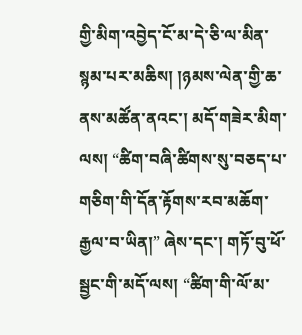གྱི་མིག་འབྱེད་ངོ་མ་དེ་ཅི་ལ་མིན་སྙམ་པར་མཆིས། །ཉམས་ལེན་གྱི་ཆ་ནས་མཚོན་ནའང་། མདོ་གཟེར་མིག་ལས། “ཚིག་བཞི་ཚིགས་སུ་བཅད་པ་གཅིག་གི་དོན་རྟོགས་རབ་མཆོག་རྒྱལ་བ་ཡིན།” ཞེས་དང་། གཏོ་བུ་ཕོ་སྦྱང་གི་མདོ་ལས། “ཚིག་གི་ལོ་མ་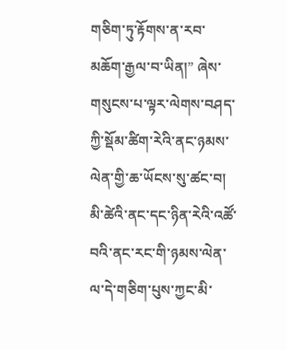གཅིག་ཏུ་རྟོགས་ན་རབ་མཆོག་རྒྱལ་བ་ཡིན།” ཞེས་གསུངས་པ་ལྟར་ལེགས་བཤད་ཀྱི་སྡོམ་ཚིག་རེའི་ནང་ཉམས་ལེན་གྱི་ཆ་ཡོངས་སུ་ཚང་བ། མི་ཚེའི་ནང་དང་ཉིན་རེའི་འཚོ་བའི་ནང་རང་གི་ཉམས་ལེན་ལ་དེ་གཅིག་པུས་ཀྱང་མི་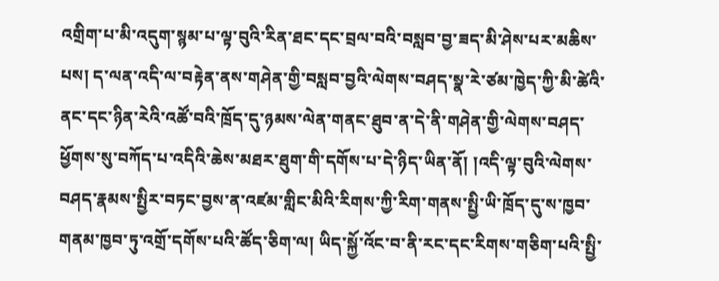འགྲིག་པ་མི་འདུག་སྙམ་པ་ལྟ་བུའི་རིན་ཐང་དང་བྲལ་བའི་བསླབ་བྱ་ཟད་མི་ཤེས་པར་མཆིས་པས། ད་ལན་འདི་ལ་བརྟེན་ནས་གཤེན་གྱི་བསླབ་བྱའི་ལེགས་བཤད་སྣ་རེ་ཙམ་ཁྱེད་ཀྱི་མི་ཚེའི་ནང་དང་ཉིན་རེའི་འཚོ་བའི་ཁྲོད་དུ་ཉམས་ལེན་གནང་ཐུབ་ན་དེ་ནི་གཤེན་གྱི་ལེགས་བཤད་ཕྱོགས་སུ་བཀོད་པ་འདིའི་ཆེས་མཐར་ཐུག་གི་དགོས་པ་དེ་ཉིད་ཡིན་ནོ། །འདི་ལྟ་བུའི་ལེགས་བཤད་རྣམས་སྤྱིར་བཏང་བྱས་ན་འཛམ་གླིང་མིའི་རིགས་ཀྱི་རིག་གནས་སྤྱི་ཡི་ཁྲོད་དུ་ས་ཁྱབ་གནམ་ཁྱབ་ཏུ་འགྲོ་དགོས་པའི་ཚོད་ཅིག་ལ། ཡིད་སྐྱོ་འོང་བ་ནི་རང་དང་རིགས་གཅིག་པའི་སྤྱི་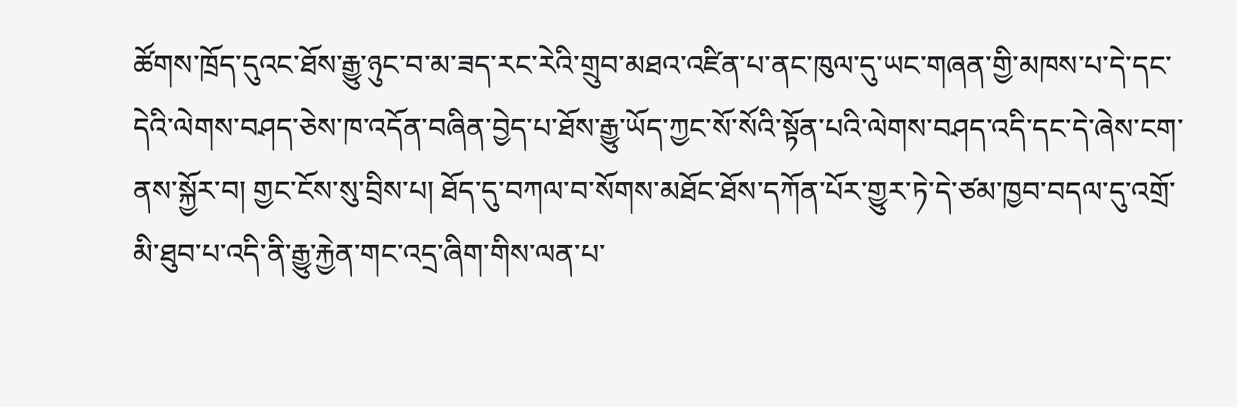ཚོགས་ཁྲོད་དུའང་ཐོས་རྒྱུ་ཉུང་བ་མ་ཟད་རང་རེའི་གྲུབ་མཐའ་འཛིན་པ་ནང་ཁུལ་དུ་ཡང་གཞན་གྱི་མཁས་པ་དེ་དང་དེའི་ལེགས་བཤད་ཅེས་ཁ་འདོན་བཞིན་བྱེད་པ་ཐོས་རྒྱུ་ཡོད་ཀྱང་སོ་སོའི་སྟོན་པའི་ལེགས་བཤད་འདི་དང་དེ་ཞེས་ངག་ནས་སྐྱོར་བ། གྱང་ངོས་སུ་བྲིས་པ། ཐོད་དུ་བཀལ་བ་སོགས་མཐོང་ཐོས་དཀོན་པོར་གྱུར་ཏེ་དེ་ཙམ་ཁྱབ་བདལ་དུ་འགྲོ་མི་ཐུབ་པ་འདི་ནི་རྒྱུ་རྐྱེན་གང་འདྲ་ཞིག་གིས་ལན་པ་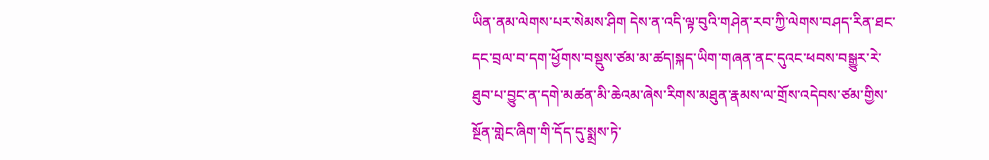ཡིན་ནམ་ལེགས་པར་སེམས་ཤིག དེས་ན་འདི་ལྟ་བུའི་གཤེན་རབ་ཀྱི་ལེགས་བཤད་རིན་ཐང་དང་བྲལ་བ་དག་ཕྱོགས་བསྡུས་ཙམ་མ་ཚད།སྐད་ཡིག་གཞན་ནང་དུའང་ཕབས་བསྒྱུར་རེ་ཐུབ་པ་བྱུང་ན་དགེ་མཚན་མི་ཆེའམ་ཞེས་རིགས་མཐུན་རྣམས་ལ་གྲོས་འདེབས་ཙམ་གྱིས་སྔོན་གླེང་ཞིག་གི་དོད་དུ་སྨྲས་ཏེ་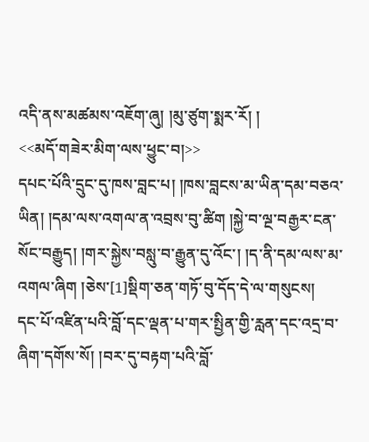འདི་ནས་མཚམས་འཇོག་ཞུ། །མུ་ཙུག་སྨར་རོ། །
<<མདོ་གཟེར་མིག་ལས་ཕྱུང་བ།>>
དཔང་པོའི་དྲུང་དུ་ཁས་བླང་པ། །ཁས་བླངས་མ་ཡིན་དམ་བཅའ་ཡིན། །དམ་ལས་འགལ་ན་འབྲས་བུ་ཚིག །སྐྱེ་བ་ལྔ་བརྒྱར་ངན་སོང་བརྒྱུད། །གར་སྐྱེས་བསླུ་བ་རྒྱུན་དུ་འོང་། །ད་ནི་དམ་ལས་མ་འགལ་ཞིག །ཅེས་[1]སྡིག་ཅན་གཏོ་བུ་དོད་དེ་ལ་གསུངས།
དང་པོ་འཛིན་པའི་བློ་དང་ལྡན་པ་གར་སྤྱིན་གྱི་རླན་དང་འདྲ་བ་ཞིག་དགོས་སོ། །བར་དུ་བརྟག་པའི་བློ་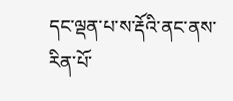དང་ལྡན་པ་ས་རྡོའི་ནང་ནས་རིན་པོ་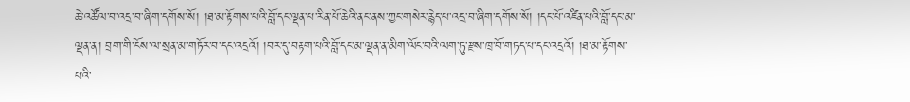ཆེ་འཚོལ་བ་འདྲ་བ་ཞིག་དགོས་སོ། །ཐ་མ་རྟོགས་པའི་བློ་དང་ལྡན་པ་རིན་པོ་ཆེའི་ནང་ནས་ཀྱང་གསེར་རྙེད་པ་འདྲ་བ་ཞིག་དགོས་སོ། །དང་པོ་འཛིན་པའི་བློ་དང་མ་ལྡན་ན། བྲག་གི་ངོས་ལ་སྲན་མ་གཏོར་བ་དང་འདྲའོ། །བར་དུ་བརྟག་པའི་བློ་དང་མ་ལྡན་ན་མིག་ལོང་བའི་ལག་ཏུ་རྫས་ཁྲ་བོ་གཏད་པ་དང་འདྲའོ། །ཐ་མ་རྟོགས་པའི་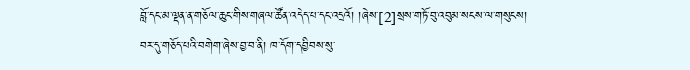བློ་དང་མ་ལྡན་ན་གཅོལ་ཆུང་གིས་གཞལ་ཚོན་འདེད་པ་དང་འདྲའོ། །ཞེས་[2]སྲས་གཏོ་བུ་འབུམ་སངས་ལ་གསུངས།
བར་དུ་གཅོད་པའི་བགེག་ཞེས་བྱ་བ་ནི། ཁ་དོག་དབྱིབས་སུ་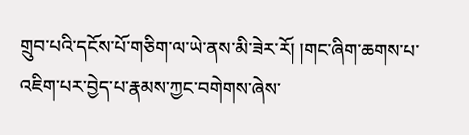གྲུབ་པའི་དངོས་པོ་གཅིག་ལ་ཡེ་ནས་མི་ཟེར་རོ། །གང་ཞིག་ཆགས་པ་འཇིག་པར་བྱེད་པ་རྣམས་ཀྱང་བགེགས་ཞེས་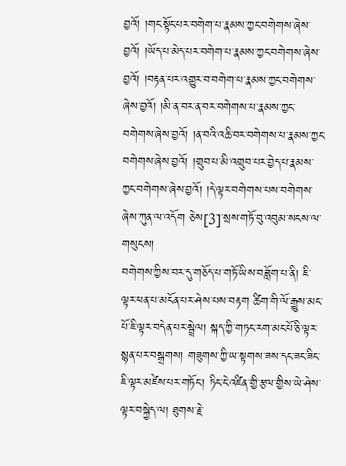བྱའོ། །གང་སྟོང་པར་བགེག་པ་རྣམས་ཀྱང་བགེགས་ཞེས་བྱའོ། །ཡོད་པ་མེད་པར་བགེག་པ་རྣམས་ཀྱང་བགེགས་ཞེས་བྱའོ། །བརྟན་པར་འགྱུར་བ་བགེག་པ་རྣམས་ཀྱང་བགེགས་ཞེས་བྱའོ། །མི་ན་བར་ན་བར་བགེགས་པ་རྣམས་ཀྱང་བགེགས་ཞེས་བྱའོ། །ན་བའི་འཆི་བར་བགེགས་པ་རྣམས་ཀྱང་བགེགས་ཞེས་བྱའོ། །གྲུབ་པ་མི་འགྲུབ་པར་བྱེད་པ་རྣམས་ཀྱང་བགེགས་ཞེས་བྱའོ། །དེ་ལྟར་བགེགས་པས་བགེགས་ཞེས་ཀུན་ལ་འདོག ཅེས[3]་སྲས་གཏོ་བུ་འབུམ་སངས་ལ་གསུངས།
བགེགས་ཀྱིས་བར་དུ་གཅོད་པ་གཏོ་ཡིས་བཟློག་པ་ནི། ཇི་ལྟར་ཕན་པ་མངོན་པར་ཤེས་པས་བརྟག ཚིག་གི་ལོ་རྒྱུས་མང་པོ་ཇི་ལྟར་བདེན་པར་སྦྲེལ། སྐད་ཀྱི་གཏང་རག་མང་པོ་ཅི་ལྟར་སྙན་པར་བསྒྲགས། གཟུགས་ཀྱི་ཡ་སྟགས་ཟས་དང་ཟང་ཟིང་ཇི་ལྟར་མཛེས་པར་གཏོང་། ཏིང་ངེ་འཛིན་གྱི་རྩལ་གྱིས་ཡེ་ཤེས་ལྟར་བསྐྱེད་ལ། ཐུགས་རྗེ་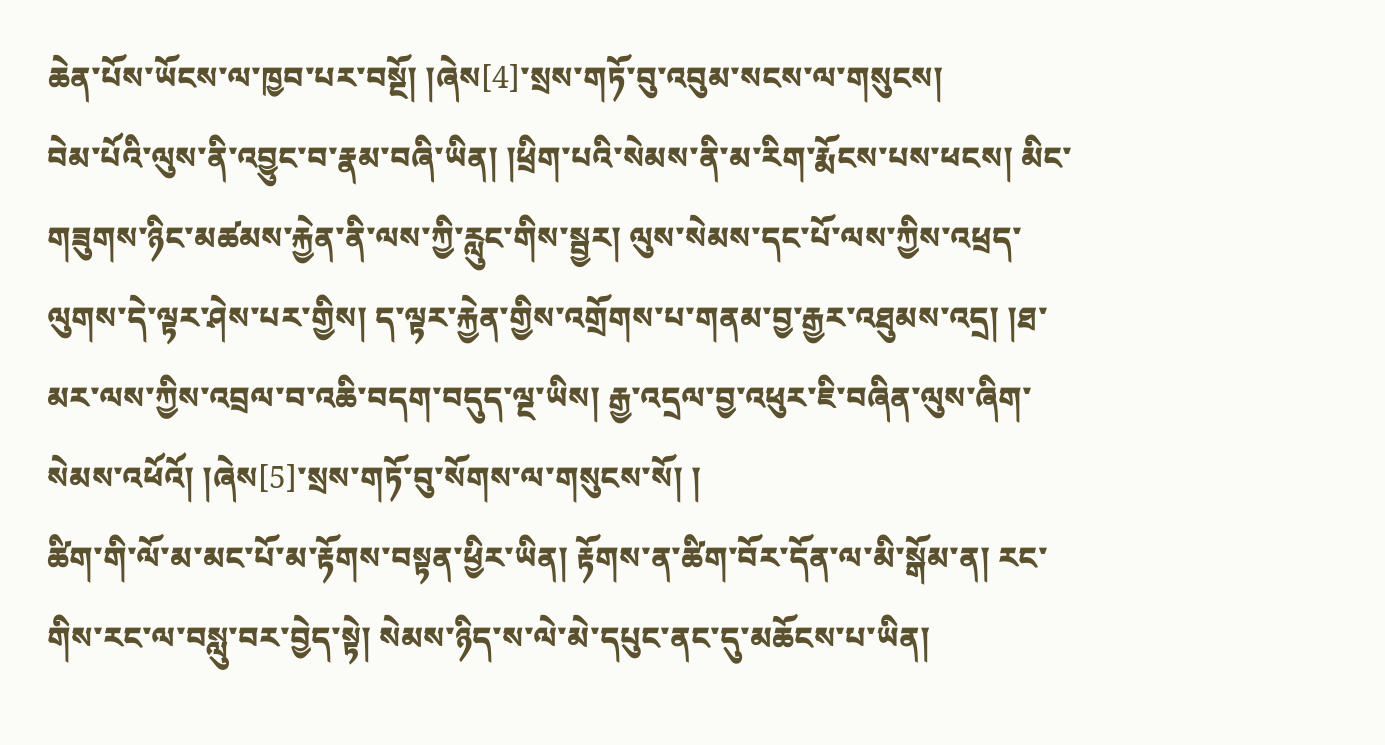ཆེན་པོས་ཡོངས་ལ་ཁྱབ་པར་བསྔོ། །ཞེས[4]་སྲས་གཏོ་བུ་འབུམ་སངས་ལ་གསུངས།
བེམ་པོའི་ལུས་ནི་འབྱུང་བ་རྣམ་བཞི་ཡིན། །ཕྲིག་པའི་སེམས་ནི་མ་རིག་རྨོངས་པས་ཕངས། མིང་གཟུགས་ཉིང་མཚམས་རྐྱེན་ནི་ལས་ཀྱི་རླུང་གིས་སྦྱར། ལུས་སེམས་དང་པོ་ལས་ཀྱིས་འཕྲད་ལུགས་དེ་ལྟར་ཤེས་པར་གྱིས། ད་ལྟར་རྐྱེན་གྱིས་འགྲོགས་པ་གནམ་བྱ་རྒྱར་འཐུམས་འདྲ། །ཐ་མར་ལས་ཀྱིས་འབྲལ་བ་འཆི་བདག་བདུད་ལྔ་ཡིས། རྒྱ་འདྲལ་བྱ་འཕུར་ཇི་བཞིན་ལུས་ཞིག་སེམས་འཕོའོ། །ཞེས[5]་སྲས་གཏོ་བུ་སོགས་ལ་གསུངས་སོ། །
ཚིག་གི་ལོ་མ་མང་པོ་མ་རྟོགས་བསྟན་ཕྱིར་ཡིན། རྟོགས་ན་ཚིག་བོར་དོན་ལ་མི་སྒོམ་ན། རང་གིས་རང་ལ་བསླུ་བར་བྱེད་སྟེ། སེམས་ཉིད་ས་ལེ་མེ་དཔུང་ནང་དུ་མཆོངས་པ་ཡིན།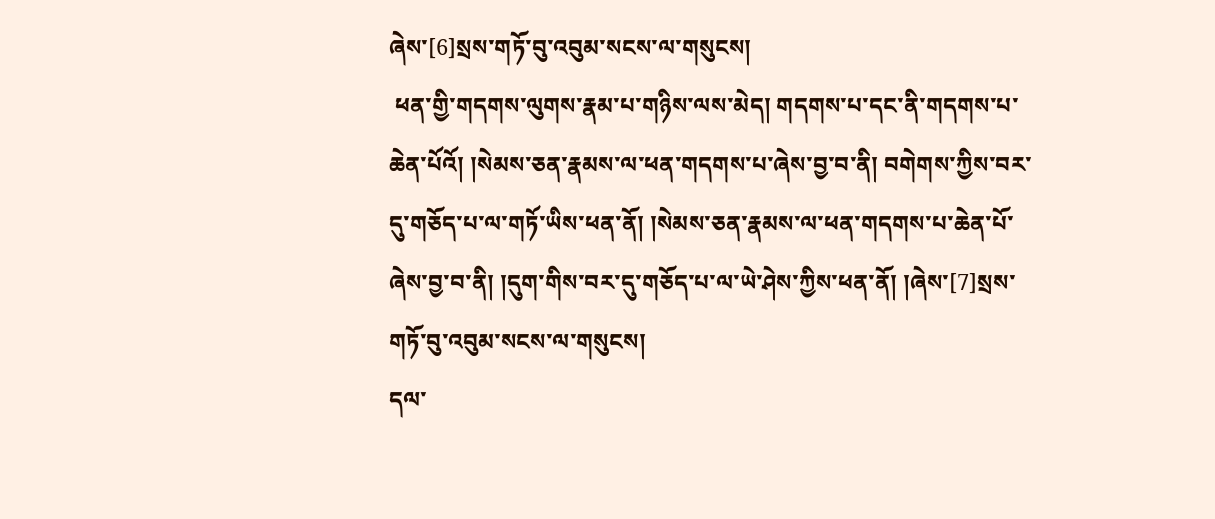ཞེས་[6]སྲས་གཏོ་བུ་འབུམ་སངས་ལ་གསུངས།
 ཕན་གྱི་གདགས་ལུགས་རྣམ་པ་གཉིས་ལས་མེད། གདགས་པ་དང་ནི་གདགས་པ་ཆེན་པོའོ། །སེམས་ཅན་རྣམས་ལ་ཕན་གདགས་པ་ཞེས་བྱ་བ་ནི། བགེགས་ཀྱིས་བར་དུ་གཅོད་པ་ལ་གཏོ་ཡིས་ཕན་ནོ། །སེམས་ཅན་རྣམས་ལ་ཕན་གདགས་པ་ཆེན་པོ་ཞེས་བྱ་བ་ནི། །དུག་གིས་བར་དུ་གཅོད་པ་ལ་ཡེ་ཤེས་ཀྱིས་ཕན་ནོ། །ཞེས་[7]སྲས་གཏོ་བུ་འབུམ་སངས་ལ་གསུངས།
དལ་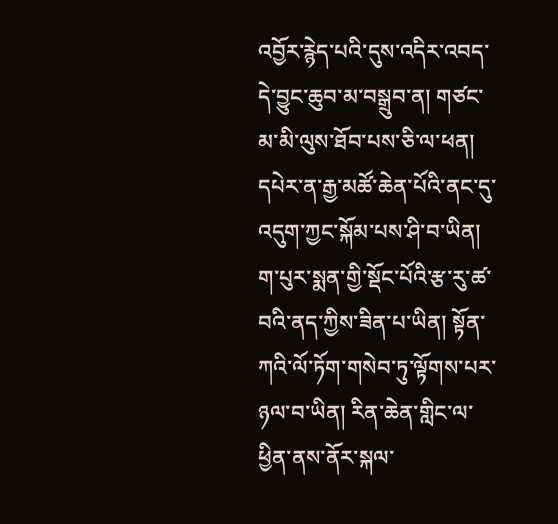འབྱོར་རྙེད་པའི་དུས་འདིར་འབད་དེ་བྱུང་ཆུབ་མ་བསྒྲུབ་ན། གཙང་མ་མི་ལུས་ཐོབ་པས་ཅི་ལ་ཕན། དཔེར་ན་རྒྱ་མཚོ་ཆེན་པོའི་ནང་དུ་འདུག་ཀྱང་སྐོམ་པས་ཤི་བ་ཡིན། ག་པུར་སྨན་གྱི་སྡོང་པོའི་རྩ་རུ་ཚ་བའི་ནད་ཀྱིས་ཟིན་པ་ཡིན། སྟོན་ཀའི་ལོ་ཏོག་གསེབ་ཏུ་ལྟོགས་པར་ཉལ་བ་ཡིན། རིན་ཆེན་གླིང་ལ་ཕྱིན་ནས་ནོར་སྐལ་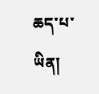ཆད་པ་ཡིན།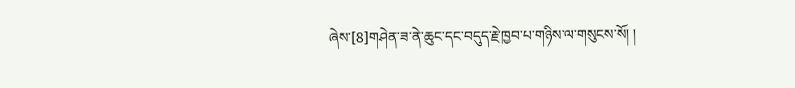ཞེས་[8]གཤེན་ཟ་ནེ་ཆུང་དང་བདུད་རྗེ་ཁྱབ་པ་གཉིས་ལ་གསུངས་སོ། །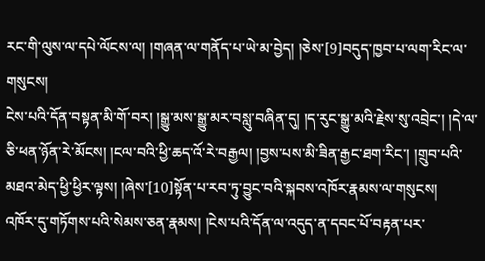རང་གི་ལུས་ལ་དཔེ་ལོངས་ལ། །གཞན་ལ་གནོད་པ་ཡེ་མ་བྱེད། །ཅེས་[9]བདུད་ཁྱབ་པ་ལག་རིང་ལ་གསུངས།
ངེས་པའི་དོན་བསྟན་མི་གོ་བར། །སྒྱུ་མས་སྒྱུ་མར་བསླུ་བཞིན་དུ། །ད་རུང་སྒྱུ་མའི་རྗེས་སུ་འབྲེང་། །དེ་ལ་ཅི་ཕན་ཉོན་རེ་མོངས། །ངལ་བའི་ཕྱི་ཆད་འོ་རེ་བརྒྱལ། །བྱས་པས་མི་ཟིན་རྒྱང་ཐག་རིང་། །གྲུབ་པའི་མཐའ་མེད་ཕྱི་ཕྱིར་ལྟས། །ཞེས་[10]སྟོན་པ་རབ་ཏུ་བྱུང་བའི་སྐབས་འཁོར་རྣམས་ལ་གསུངས།
འཁོར་དུ་གཏོགས་པའི་སེམས་ཅན་རྣམས། །ངེས་པའི་དོན་ལ་འདུད་ན་དབང་པོ་བརྟན་པར་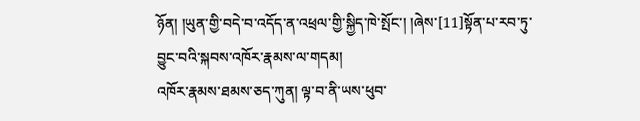ཉོན། །ཡུན་གྱི་བདེ་བ་འདོད་ན་འཕྲལ་གྱི་སྐྱིད་ཁེ་སྤོང་། །ཞེས་[11]སྟོན་པ་རབ་ཏུ་བྱུང་བའི་སྐབས་འཁོར་རྣམས་ལ་གདམ།
འཁོར་རྣམས་ཐམས་ཅད་ཀུན། ལྟ་བ་ནི་ཡས་ཕུབ་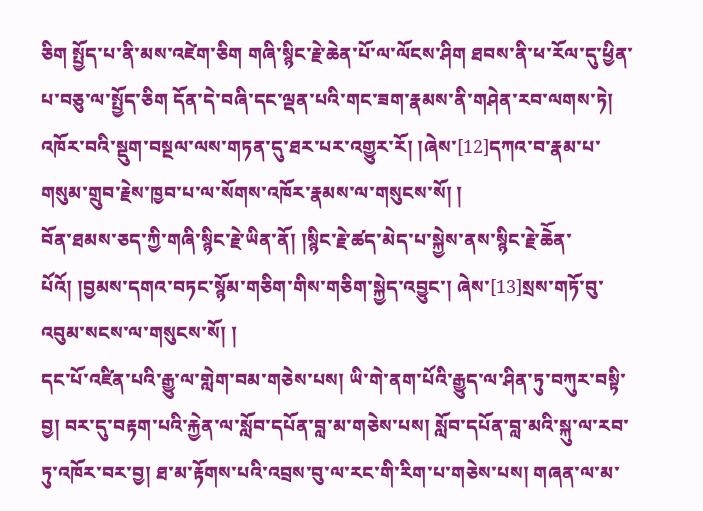ཅིག སྤྱོད་པ་ནི་མས་འཛེག་ཅིག གཞི་སྙིང་རྗེ་ཆེན་པོ་ལ་ལོངས་ཤིག ཐབས་ནི་ཕ་རོལ་དུ་ཕྱིན་པ་བཅུ་ལ་སྤྱོད་ཅིག དོན་དེ་བཞི་དང་ལྡན་པའི་གང་ཟག་རྣམས་ནི་གཤེན་རབ་ལགས་ཏེ། འཁོར་བའི་སྡུག་བསྔལ་ལས་གཏན་དུ་ཐར་པར་འགྱུར་རོ། །ཞེས་[12]དཀའ་བ་རྣམ་པ་གསུམ་གྲུབ་རྗེས་ཁྱབ་པ་ལ་སོགས་འཁོར་རྣམས་ལ་གསུངས་སོ། །
བོན་ཐམས་ཅད་ཀྱི་གཞི་སྙིང་རྗེ་ཡིན་ནོ། །སྙིང་རྗེ་ཚད་མེད་པ་སྐྱེས་ནས་སྙིང་རྗེ་ཆེོན་པོའོ། །བྱམས་དགའ་བཏང་སྙོམ་གཅིག་གིས་གཅིག་སྐྱེད་འབྱུང་། ཞེས་[13]སྲས་གཏོ་བུ་འབུམ་སངས་ལ་གསུངས་སོ། །
དང་པོ་འཛིན་པའི་རྒྱུ་ལ་གླེག་བམ་གཅེས་པས། ཡི་གེ་ནག་པོའི་རྒྱུད་ལ་ཤིན་ཏུ་བཀུར་བསྟི་བྱ། བར་དུ་བརྟག་པའི་རྐྱེན་ལ་སློབ་དཔོན་བླ་མ་གཅེས་པས། སློབ་དཔོན་བླ་མའི་སྐུ་ལ་རབ་ཏུ་འཁོར་བར་བྱ། ཐ་མ་རྟོགས་པའི་འབྲས་བུ་ལ་རང་གི་རིག་པ་གཅེས་པས། གཞན་ལ་མ་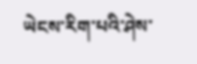ཡེངས་རིག་པའི་ཤེས་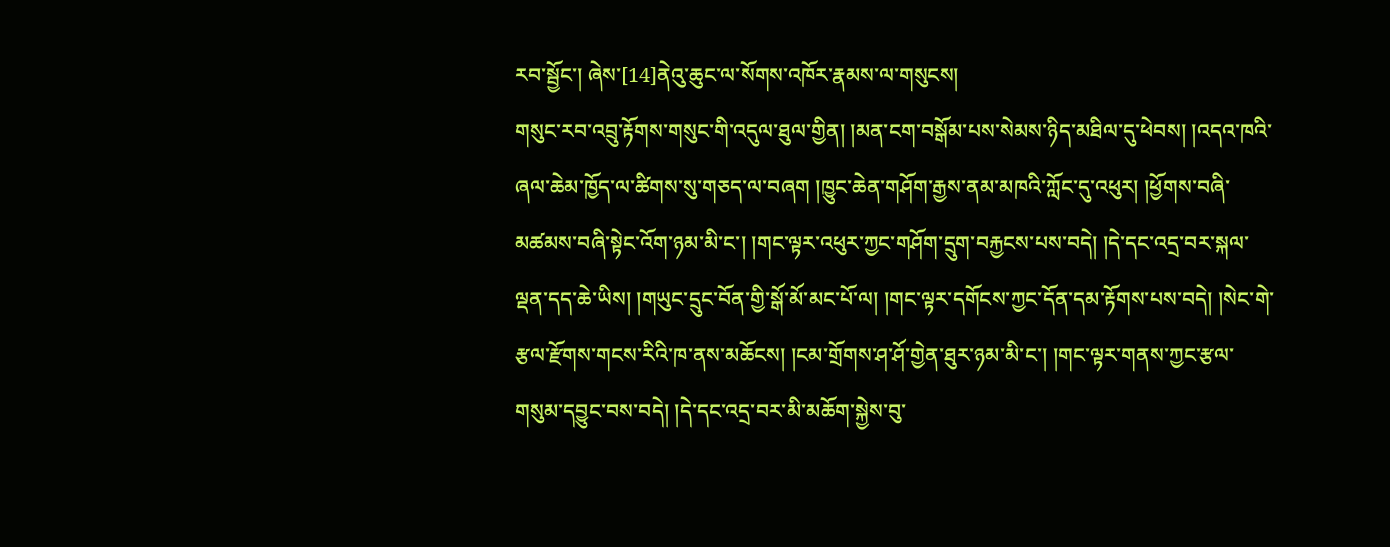རབ་སྦྱོང་། ཞེས་[14]ནེའུ་ཆུང་ལ་སོགས་འཁོར་རྣམས་ལ་གསུངས།
གསུང་རབ་འབྲུ་རྟོགས་གསུང་གི་འདུལ་ཐུལ་གྱིན། །མན་ངག་བསྒོམ་པས་སེམས་ཉིད་མཐིལ་དུ་ཕེབས། །འདའ་ཁའི་ཞལ་ཆེམ་ཁྱོད་ལ་ཚིགས་སུ་གཅད་ལ་བཞག །ཁྱུང་ཆེན་གཤོག་རྒྱས་ནམ་མཁའི་ཀློང་དུ་འཕུར། །ཕྱོགས་བཞི་མཚམས་བཞི་སྟེང་འོག་ཉམ་མི་ང་། །གང་ལྟར་འཕུར་ཀྱང་གཤོག་དྲུག་བརྐྱངས་པས་བདེ། །དེ་དང་འདྲ་བར་སྐལ་ལྡན་དད་ཆེ་ཡིས། །གཡུང་དྲུང་བོན་གྱི་སྒོ་མོ་མང་པོ་ལ། །གང་ལྟར་དགོངས་ཀྱང་དོན་དམ་རྟོགས་པས་བདེ། །སེང་གེ་རྩལ་རྫོགས་གངས་རིའི་ཁ་ནས་མཆོངས། །ངམ་གྲོགས་ཤ་ཤོ་གྱེན་ཐུར་ཉམ་མི་ང་། །གང་ལྟར་གནས་ཀྱང་རྩལ་གསུམ་དབྱུང་བས་བདེ། །དེ་དང་འདྲ་བར་མི་མཆོག་སྐྱེས་བུ་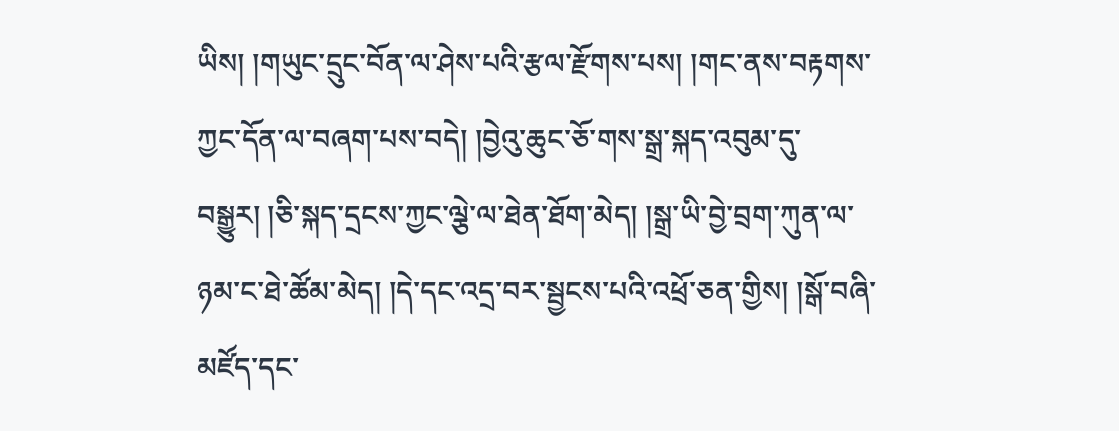ཡིས། །གཡུང་དྲུང་བོན་ལ་ཤེས་པའི་རྩལ་རྫོགས་པས། །གང་ནས་བརྟགས་ཀྱང་དོན་ལ་བཞག་པས་བདེ། །བྱེའུ་ཆུང་ཅོ་གས་སྒྲ་སྐད་འབུམ་དུ་བསྒྱུར། །ཅི་སྐད་དྲངས་ཀྱང་ལྕེ་ལ་ཐེན་ཐོག་མེད། །སྒྲ་ཡི་བྱེ་བྲག་ཀུན་ལ་ཉམ་ང་ཐེ་ཚོམ་མེད། །དེ་དང་འདྲ་བར་སྦྱངས་པའི་འཕྲོ་ཅན་གྱིས། །སྒོ་བཞི་མཛོད་དང་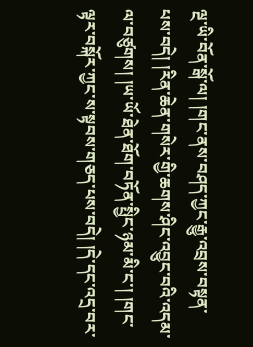ལྔ་ཡི་བོན་སྒོ་ལ། །གང་ནས་བཤད་ཀྱང་རྒྱུ་འབྲས་བསྟན་པས་བདེ། །རིན་ཆེན་གསེར་གྱི་ཆགས་ཤིང་འབྱུང་བའི་འདམ་ལ་བཙུགས། །ཡ་ཡོ་ཐེན་ཐོག་བཏོན་སྤྱིང་ཉམ་མི་ང་། །གང་ལྟར་བསྐོར་ཀྱང་ས་སྟབས་གཅད་པས་བདེ། །དེ་དང་འདྲ་བར་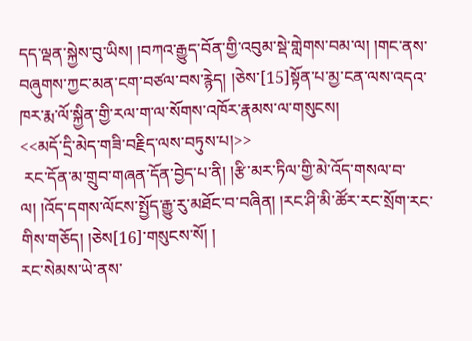དད་ལྡན་སྐྱེས་བུ་ཡིས། །བཀའ་རྒྱུད་བོན་གྱི་འབུམ་སྡེ་གླེགས་བམ་ལ། །གང་ནས་བཞུགས་ཀྱང་མན་ངག་བཙལ་བས་རྙེད། །ཅེས་[15]སྟོན་པ་མྱ་ངན་ལས་འདའ་ཁར་རྨ་ལོ་སྐྱིན་གྱི་རལ་ག་ལ་སོགས་འཁོར་རྣམས་ལ་གསུངས།
<<མདོ་དྲི་མེད་གཟི་བརྗིད་ལས་བཏུས་པ།>>
 རང་དོན་མ་གྲུབ་གཞན་དོན་བྱེད་པ་ནི། །རྩི་མར་ཏིལ་གྱི་མེ་འོད་གསལ་བ་ལ། །འོད་དགས་ལོངས་སྤྱོད་རྒྱུ་རུ་མཐོང་བ་བཞིན། །རང་ཤི་མི་ཚོར་རང་སྲོག་རང་གིས་གཅོད། །ཅེས[16]་གསུངས་སོ། །
རང་སེམས་ཡེ་ནས་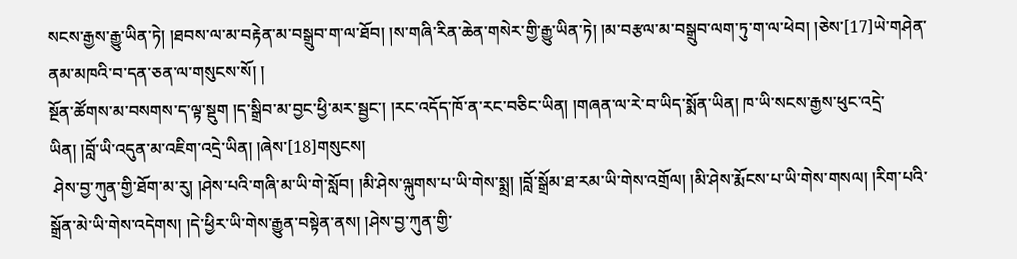སངས་རྒྱས་རྒྱུ་ཡིན་ཏེ། །ཐབས་ལ་མ་བརྟེན་མ་བསྒྲུབ་ག་ལ་ཐོབ། །ས་གཞི་རིན་ཆེན་གསེར་གྱི་རྒྱུ་ཡིན་ཏེ། །མ་བརྩལ་མ་བསྒྲུབ་ལག་ཏུ་ག་ལ་ཕེབ། །ཅེས་[17]ཡེ་གཤེན་ནམ་མཁའི་བ་དན་ཅན་ལ་གསུངས་སོ། །
སྔོན་ཚོགས་མ་བསགས་ད་ལྟ་སྡུག །ད་སྒྲིབ་མ་བྱང་ཕྱི་མར་སྦྱང་། །རང་འདོད་ཁོ་ན་རང་བཅིང་ཡིན། །གཞན་ལ་རེ་བ་ཡིད་སྨོན་ཡིན། ཁ་ཡི་སངས་རྒྱས་ཕུང་འདྲེ་ཡིན། །བློ་ཡི་འདུན་མ་འཇིག་འདྲེ་ཡིན། །ཞེས་[18]གསུངས།
 ཤེས་བྱ་ཀུན་གྱི་ཐོག་མ་རུ། །ཤེས་པའི་གཞི་མ་ཡི་གེ་སློབ། །མི་ཤེས་ལྐུགས་པ་ཡི་གེས་སྨྲ། །བློ་སྒྲོམ་ཐ་རམ་ཡི་གེས་འགྲོལ། །མི་ཤེས་རྨོངས་པ་ཡི་གེས་གསལ། །རིག་པའི་སྒྲོན་མེ་ཡི་གེས་འདེགས། །དེ་ཕྱིར་ཡི་གེས་རྒྱུན་བསྟེན་ནས། །ཤེས་བྱ་ཀུན་གྱི་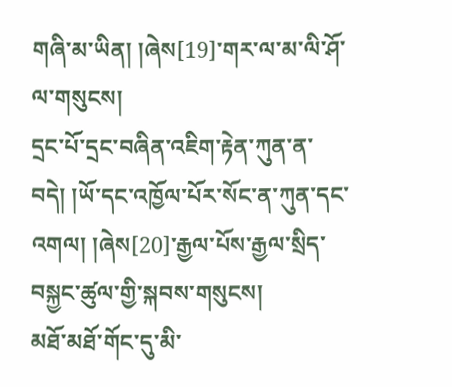གཞི་མ་ཡིན། །ཞེས[19]་གར་ལ་མ་ལི་ཤོ་ལ་གསུངས།
དྲང་པོ་དྲང་བཞིན་འཇིག་རྟེན་ཀུན་ན་བདེ། །ཡོ་དང་འཁྱོལ་པོར་སོང་ན་ཀུན་དང་འགལ། །ཞེས[20]་རྒྱལ་པོས་རྒྱལ་སྲིད་བསྐྱང་ཚུལ་གྱི་སྐབས་གསུངས།
མཐོ་མཐོ་གོང་དུ་མི་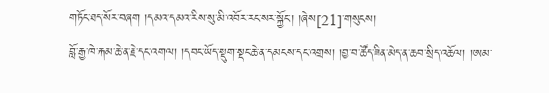གཏོང་ཐད་སོར་བཞག །དམའ་དམའ་རིས་སུ་མི་འབོར་རང་སར་སྐྱོང་། །ཞེས[21]་གསུངས།
བློ་རྒྱ་ཁེ་རྐམ་ཆེ་ན་རྗེ་དང་འགལ། །དབང་ཡོད་སྡུག་སྡང་ཆེ་ན་དམངས་དང་འགྲས། །བྱ་བ་ཚོད་ཟིན་མེད་ན་ཆབ་སྲིད་འཆོལ། །ཨམ་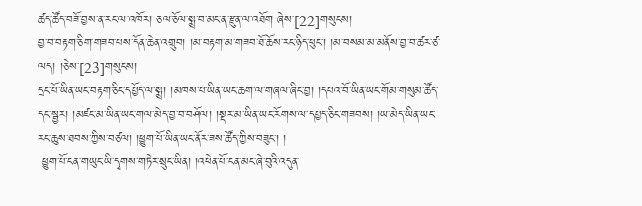ཚད་ཚོད་བཟོ་བྱས་ན་རང་ལ་འཁོར། ཅལ་ཅོལ་སྨྲ་བ་མང་ན་རྫུན་ལ་འཐོག ཞེས་[22]གསུངས།
བྱ་བ་བརྟག་ཅིག་གཟབ་པས་དོན་ཆེན་འགྲུབ། །མ་བརྟག་མ་གཟབ་ཐོ་ཆོས་རང་ཉིད་ཕུང་། །མ་བསམ་མ་མནོས་བྱ་བ་ཚར་ཙ་ལད། །ཅེས་[23]གསུངས།
དྲང་པོ་ཡིན་ཡང་བརྟག་ཅིང་དཔྱོད་ལ་སྨྲ། །མཁས་པ་ཡིན་ཡང་ཆག་ལ་གཞལ་ཞིང་བྱ། །དཔའ་བོ་ཡིན་ཡང་གོམ་གསུམ་ཚོད་དང་སྦྱར། །མཛང་མ་ཡིན་ཡང་གལ་མེད་བྱ་བ་བཤོལ། །སྡར་མ་ཡིན་ཡང་རོགས་ལ་དཔྱད་ཅིང་གཟབས། །ཡ་མེད་ཡིན་ཡང་རང་ཆུས་ཐབས་ཀྱིས་བཙལ། །ཕྱུག་པོ་ཡིན་ཡང་ནོར་ཟས་ཚོད་ཀྱིས་བཟུང་། །
 ཕྱུག་པོ་ངན་གཡུང་ཡི་དྭགས་གཏེར་སྲུང་ཡིན། །འཕེན་པོ་ངན་མང་ཞེ་བུའི་འདུན་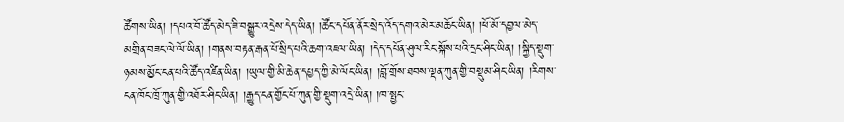ཚོགས་ཡིན། །དཔའ་བོ་ཚོད་མེད་ཟི་བསྒྱུར་འདྲེས་དེད་ཡིན། །ཚོང་དཔོན་ནོར་སྲེད་འོད་དགའ་མེར་མཆོང་ཡིན། །ཕོ་མོ་དབྱལ་མེད་མགྲིན་བཟང་ལེ་ལོ་ཡིན། །གནས་བརྟན་རྒན་པོ་སྲིད་པའི་ཆག་འཇལ་ཡིན། །དེད་དཔོན་ཤུལ་རིང་སྐོས་པའི་དྲང་ཤིང་ཡིན། །སྐྱིད་སྡུག་ཉམས་མྱོང་ངན་པའི་ཚོད་འཛིན་ཡིན། །ཡུལ་གྱི་མི་ཆེན་དཔྱད་ཀྱི་མེ་ལོང་ཡིན། །བློ་གྲོས་ཐབས་ལྡན་ཀུན་གྱི་བསྡུམ་ཤིང་ཡིན། །རིགས་ངན་ཁོང་ཁྲོ་ཀུན་གྱི་འཐོར་ཤིང་ཡིན། །རྒྱུད་ངན་གྱོང་པོ་ཀུན་གྱི་སྡུག་འདྲེ་ཡིན། །ཁ་སྤྱང་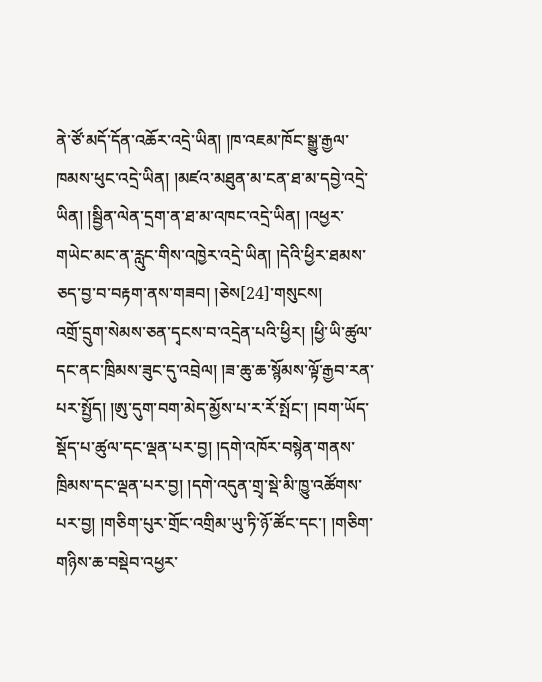ནེ་ཙོ་མདོ་དོན་འཆོར་འདྲེ་ཡིན། །ཁ་འཇམ་ཁོང་སྒྱུ་རྒྱལ་ཁམས་ཕུང་འདྲེ་ཡིན། །མཛའ་མཐུན་མ་ངན་ཐ་མ་དབྱེ་འདྲེ་ཡིན། །སྦྱིན་ལེན་དྲག་ན་ཐ་མ་འཁང་འདྲེ་ཡིན། །འཕྱར་གཡེང་མང་ན་རླུང་གིས་འཁྱེར་འདྲེ་ཡིན། །དེའི་ཕྱིར་ཐམས་ཅད་བྱ་བ་བརྟག་ནས་གཟབ། །ཅེས[24]་གསུངས།
འགྲོ་དྲུག་སེམས་ཅན་དྭངས་བ་འདྲེན་པའི་ཕྱིར། །ཕྱི་ཡི་ཚུལ་དང་ནང་ཁྲིམས་ཟུང་དུ་འབྲེལ། །ཟ་ཆུ་ཆ་སྙོམས་ལྟོ་རྒྱབ་རན་པར་སྤྱོད། །ཨུ་དུག་བག་མེད་མྱོས་པ་ར་རོ་སྤོང་། །བག་ཡོད་སྡོད་པ་ཚུལ་དང་ལྡན་པར་བྱ། །དགེ་འཁོར་བསྙེན་གནས་ཁྲིམས་དང་ལྡན་པར་བྱ། །དགེ་འདུན་གྲྭ་སྡེ་མི་ཁྱུ་འཚོགས་པར་བྱ། །གཅིག་པུར་གྲོང་འགྲིམ་ཡུ་ཏི་ཉོ་ཚོང་དང་། །གཅིག་གཉིས་ཆ་བསྡེབ་འཕྱར་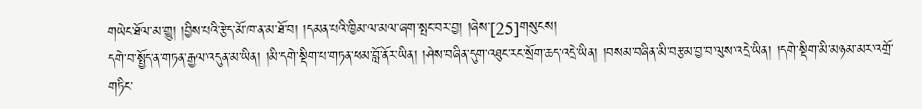གཡེང་ཐོལ་མ་གྱུ། །བྱིས་པའི་རྩེད་མོ་ཁ་ན་མ་ཐོ་བ། །དམན་པའི་ཁྱིམ་ལ་མལ་ཞག་སྤང་བར་བྱ། །ཞེས་[25]གསུངས།
དགེ་བ་སྤྱོད་ན་གཏན་རྒྱལ་འདུན་མ་ཡིན། །མི་དགེ་སྡིག་པ་གཏན་ཕམ་བློ་ནོར་ཡིན། །ཤེས་བཞིན་དུག་འཐུང་རང་སྲོག་ཆད་འདྲེ་ཡིན། །བསམ་བཞིན་མི་བརྩམ་བྱ་བ་ལུས་འདྲེ་ཡིན། །དགེ་སྡིག་མི་མཉམ་མར་འགྲོ་གཏིང་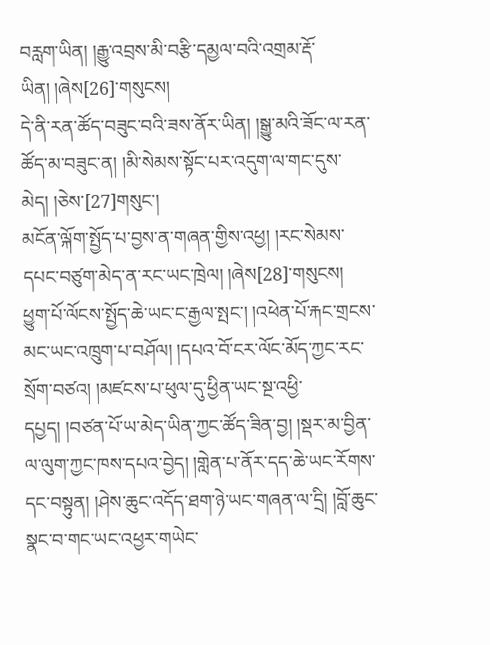བརླག་ཡིན། །རྒྱུ་འབྲས་མི་བརྩི་དམྱལ་བའི་འགྲམ་རྡོ་ཡིན། །ཞེས[26]་གསུངས།
དེ་ནི་རན་ཚོད་བཟུང་བའི་ཟས་ནོར་ཡིན། །སྒྱུ་མའི་ཟོང་ལ་རན་ཚོད་མ་བཟུང་ན། །མི་སེམས་སྟོང་པར་འདུག་ལ་གང་དུས་མེད། །ཅེས་[27]གསུང་།
མངོན་ལྐོག་སྤྱོད་པ་བྱས་ན་གཞན་གྱིས་འཕྱ། །རང་སེམས་དཔང་བཙུག་མེད་ན་རང་ཡང་ཁྲེལ། །ཞེས[28]་གསུངས།
ཕྱུག་པོ་ལོངས་སྤྱོད་ཆེ་ཡང་ང་རྒྱལ་སྤང་། །འཕེན་པོ་རྐང་གྲངས་མང་ཡང་འཁྲུག་པ་བཤོལ། །དཔའ་བོ་ངར་ལོང་མོད་ཀྱང་རང་སྲོག་བཙའ། །མཛངས་པ་ཕུལ་དུ་ཕྱིན་ཡང་སྔ་འཕྱི་དཔྱད། །བཙན་པོ་ཡ་མེད་ཡིན་ཀྱང་ཚོད་ཟིན་བྱ། །སྡར་མ་བྱིན་ལ་ལུག་ཀྱང་ཁས་དཔའ་བྱེད། །གླེན་པ་ནོར་དད་ཆེ་ཡང་རོགས་དང་བསྟུན། །ཤེས་ཆུང་འདོད་ཐག་ཉེ་ཡང་གཞན་ལ་དྲི། །བློ་ཆུང་སྣང་བ་གང་ཡང་འཕྱར་གཡེང་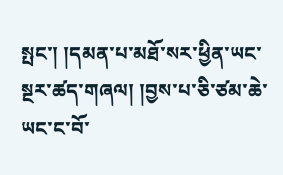སྤང་། །དམན་པ་མཐོ་སར་ཕྱིན་ཡང་སྔར་ཚད་གཞལ། །བྱས་པ་ཅི་ཙམ་ཆེ་ཡང་ང་བོ་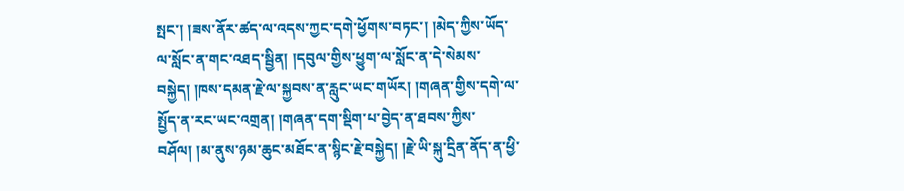སྤང་། །ཟས་ནོར་ཚད་ལ་འདས་ཀྱང་དགེ་ཕྱོགས་བཏང་། །མེད་ཀྱིས་ཡོད་ལ་སློང་ན་གང་འཐད་སྦྱིན། །དབུལ་གྱིས་ཕྱུག་ལ་སློང་ན་དེ་སེམས་བསྐྱེད། །ཁས་དམན་རྗེ་ལ་སྐྱབས་ན་རླུང་ཡང་གཡོར། །གཞན་གྱིས་དགེ་ལ་སྤྱོད་ན་རང་ཡང་འགྲན། །གཞན་དག་སྡིག་པ་བྱེད་ན་ཐབས་ཀྱིས་བཤོལ། །མ་ནུས་ཉམ་ཆུང་མཐོང་ན་སྙིང་རྗེ་བསྐྱེད། །རྗེ་ཡི་སྐུ་དྲིན་ནོད་ན་ཕྱི་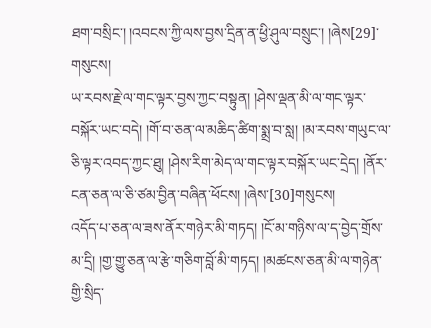ཐག་བསྲིང་། །འབངས་ཀྱི་ལས་བྱས་དྲིན་ན་ཕྱི་ཤུལ་བསྲུང་། །ཞེས[29]་གསུངས།
ཡ་རབས་རྗེ་ལ་གང་ལྟར་བྱས་ཀྱང་བསྟུན། །ཤེས་ལྡན་མི་ལ་གང་ལྟར་བསྐོར་ཡང་བདེ། །གོ་བ་ཅན་ལ་མཆིད་ཚིག་སྨྲ་བ་སླ། །མ་རབས་གཡུང་ལ་ཅི་ལྟར་འབད་ཀྱང་ཐུ། །ཤེས་རིག་མེད་ལ་གང་ལྟར་བསྐོར་ཡང་དྲེད། །ནོར་ངན་ཅན་ལ་ཅི་ཙམ་བྱིན་བཞིན་ཕོངས། །ཞེས་[30]གསུངས།
འདོད་པ་ཅན་ལ་ཟས་ནོར་གཉེར་མི་གཏད། །ངོ་མ་གཉིས་ལ་ད་བྱེད་གྲོས་མ་དྲི། །གྱ་གྱུ་ཅན་ལ་རྩེ་གཅིག་བློ་མི་གཏད། །མཚངས་ཅན་མི་ལ་གཉེན་གྱི་སྲིད་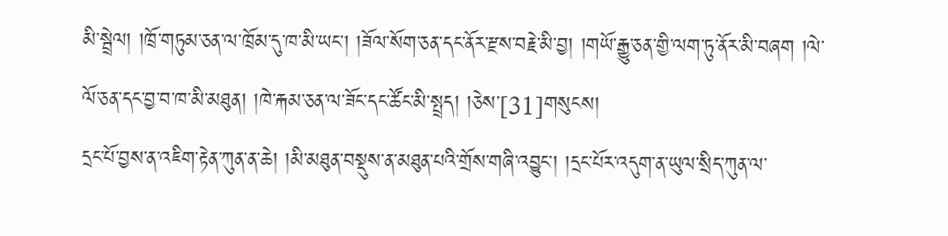མི་སྦྲེལ། །ཁྲོ་གཏུམ་ཅན་ལ་ཁྲོམ་དུ་ཁ་མི་ཡང་། །ཟོལ་སོག་ཅན་དང་ནོར་རྫས་བརྗེ་མི་བྱ། །གཡོ་རྒྱུ་ཅན་གྱི་ལག་ཏུ་ནོར་མི་བཞག །ལེ་ལོ་ཅན་དང་བྱ་བ་ཁ་མི་མཐུན། །ཁེ་རྐམ་ཅན་ལ་ཟོང་དང་ཚོང་མི་སྤྲད། །ཅེས་[31]གསུངས།
དྲང་པོ་བྱས་ན་འཇིག་རྟེན་ཀུན་ན་ཆེ། །མི་མཐུན་བསྡུས་ན་མཐུན་པའི་གྲོས་གཞི་འབྱུང་། །དྲང་པོར་འདུག་ན་ཡུལ་སྲིད་ཀུན་ལ་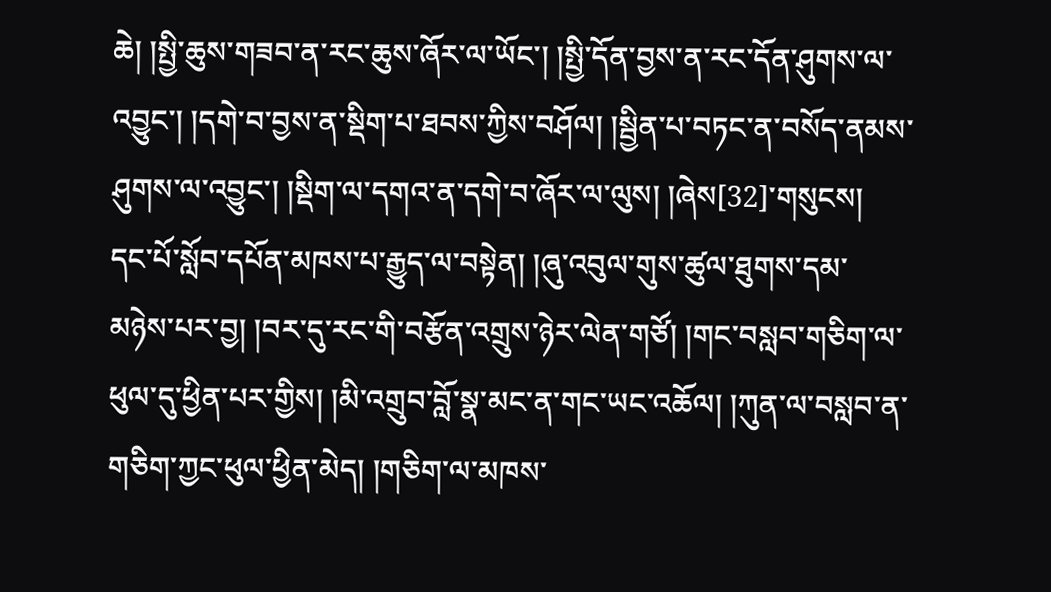ཆེ། །སྤྱི་ཆུས་གཟབ་ན་རང་ཆུས་ཞོར་ལ་ཡོང་། །སྤྱི་དོན་བྱས་ན་རང་དོན་ཤུགས་ལ་འབྱུང་། །དགེ་བ་བྱས་ན་སྡིག་པ་ཐབས་ཀྱིས་བཤོལ། །སྦྱིན་པ་བཏང་ན་བསོད་ནམས་ཤུགས་ལ་འབྱུང་། །སྡིག་ལ་དགའ་ན་དགེ་བ་ཞོར་ལ་ལུས། །ཞེས[32]་གསུངས།
དང་པོ་སློབ་དཔོན་མཁས་པ་རྒྱུད་ལ་བསྟེན། །ཞུ་འབུལ་གུས་ཚུལ་ཐུགས་དམ་མཉེས་པར་བྱ། །བར་དུ་རང་གི་བརྩོན་འགྲུས་ཉེར་ལེན་གཙོ། །གང་བསླབ་གཅིག་ལ་ཕུལ་དུ་ཕྱིན་པར་གྱིས། །མི་འགྲུབ་བློ་སྣ་མང་ན་གང་ཡང་འཆོལ། །ཀུན་ལ་བསླབ་ན་གཅིག་ཀྱང་ཕུལ་ཕྱིན་མེད། །གཅིག་ལ་མཁས་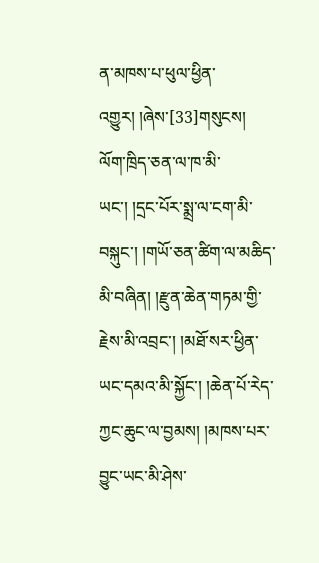ན་མཁས་པ་ཕུལ་ཕྱིན་འགྱུར། །ཞེས་[33]གསུངས།
ལོག་ཁྲིད་ཅན་ལ་ཁ་མི་ཡང་། །དྲང་པོར་སྨྲ་ལ་ངག་མི་བསྐུང་། །གཡོ་ཅན་ཚིག་ལ་མཆིད་མི་བཞིན། །རྫུན་ཆེན་གཏམ་གྱི་རྗེས་མི་འབྲང་། །མཐོ་སར་ཕྱིན་ཡང་དམའ་མི་སྐྱོང་། །ཆེན་པོ་རེད་ཀྱང་ཆུང་ལ་བྱམས། །མཁས་པར་བྱུང་ཡང་མི་ཤེས་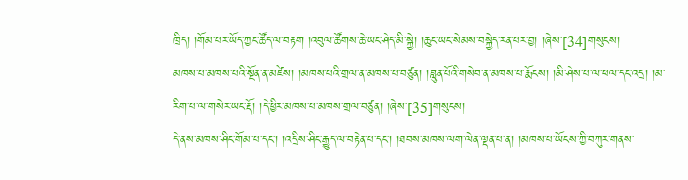ཁྲིད། །གོམ་པར་ཡོད་ཀྱང་ཚོད་ལ་བརྟག །འབུལ་ཚོགས་ཆེ་ཡང་ཤེད་མི་སྐྱེ། །ཆུང་ཡང་སེམས་བསྐྱེད་རན་པར་བྱ། །ཞེས་[34]གསུངས།
མཁས་པ་མཁས་པའི་སྔོན་ན་མཛེས། །མཁས་པའི་གྲལ་ན་མཁས་པ་བཙུན། །བླུན་པོའི་གསེབ་ན་མཁས་པ་རྨོངས། །མི་ཤེས་པ་ལ་ཕལ་དང་འདྲ། །མ་རིག་པ་ལ་གསེར་ཡང་རྡོ། །དེ་ཕྱིར་མཁས་པ་མཁས་གྲལ་བཙུན། །ཞེས་[35]གསུངས།
དེ་ནས་མཁས་ཤིང་གོམ་པ་དང་། །འདྲིས་ཤིང་རྒྱུད་ལ་བརྟེན་པ་དང་། །ཐབས་མཁས་ལག་ལེན་ལྡན་པ་ན། །མཁས་པ་ཡོངས་ཀྱི་བཀུར་གནས་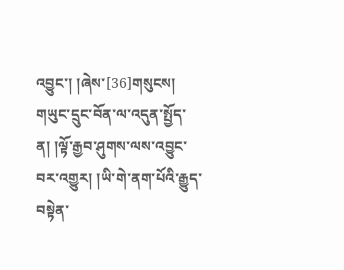འབྱུང་། །ཞེས་[36]གསུངས།
གཡུང་དྲུང་བོན་ལ་འདུན་སྤྱོད་ན། །ལྟོ་རྒྱབ་ཤུགས་ལས་འབྱུང་བར་འགྱུར། །ཡི་གེ་ནག་པོའི་རྒྱུད་བསྟེན་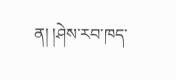ན། །ཤེས་རབ་ཁད་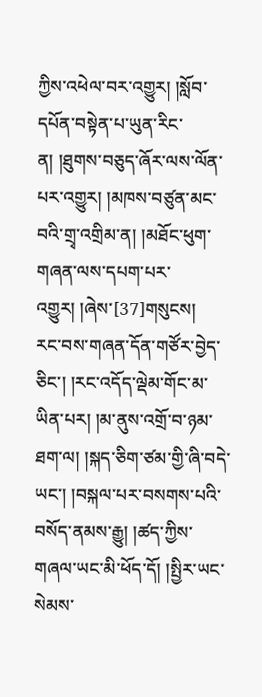ཀྱིས་འཕེལ་བར་འགྱུར། །སློབ་དཔོན་བསྟེན་པ་ཡུན་རིང་ན། །ཐུགས་བཅུད་ཞོར་ལས་ལོན་པར་འགྱུར། །མཁས་བཙུན་མང་བའི་གྲྭ་འགྲིམ་ན། །མཐོང་ཕུག་གཞན་ལས་དཔག་པར་འགྱུར། །ཞེས་[37]གསུངས།
རང་བས་གཞན་དོན་གཙོར་བྱེད་ཅིང་། །རང་འདོད་ལྡེམ་གོང་མ་ཡིན་པར། །མ་ནུས་འགྲོ་བ་ཉམ་ཐག་ལ། །སྐད་ཅིག་ཙམ་གྱི་ཞི་བདེ་ཡང་། །བསྐལ་པར་བསགས་པའི་བསོད་ནམས་རྒྱུ། །ཚད་ཀྱིས་གཞལ་ཡང་མི་ཕོད་དོ། །སྤྱིར་ཡང་སེམས་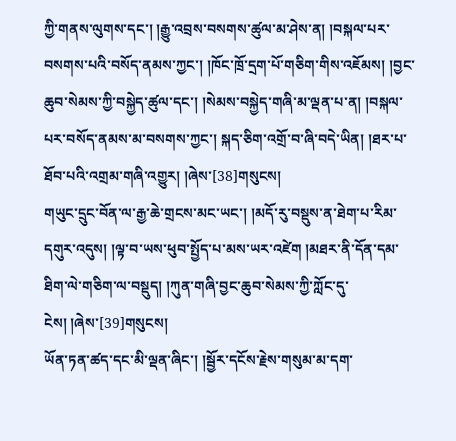ཀྱི་གནས་ལུགས་དང་། །རྒྱུ་འབྲས་བསགས་ཚུལ་མ་ཤེས་ན། །བསྐལ་པར་བསགས་པའི་བསོད་ནམས་ཀྱང་། །ཁོང་ཁྲོ་དྲག་པོ་གཅིག་གིས་འཇོམས། །བྱང་ཆུབ་སེམས་ཀྱི་བསྐྱེད་ཚུལ་དང་། །སེམས་བསྐྱེད་གཞི་མ་ལྡན་པ་ན། །བསྐལ་པར་བསོད་ནམས་མ་བསགས་ཀྱང་། སྐད་ཅིག་འགྲོ་བ་ཞི་བདེ་ཡིན། །ཐར་པ་ཐོབ་པའི་འགྲམ་གཞི་འགྱུར། །ཞེས་[38]གསུངས།
གཡུང་དྲུང་བོན་ལ་རྒྱ་ཆེ་གྲངས་མང་ཡང་། །མདོ་རུ་བསྡུས་ན་ཐེག་པ་རིམ་དགུར་འདུས། །ལྟ་བ་ཡས་ཕུབ་སྤྱོད་པ་མས་ཡར་འཛེག །མཐར་ནི་དོན་དམ་ཐིག་ལེ་གཅིག་ལ་བསྡུད། །ཀུན་གཞི་བྱང་ཆུབ་སེམས་ཀྱི་ཀློང་དུ་ངེས། །ཞེས་[39]གསུངས།
ཡོན་ཏན་ཚད་དང་མི་ལྡན་ཞིང་། །སྦྱོར་དངོས་རྗེས་གསུམ་མ་དག་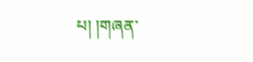པ། །གཞན་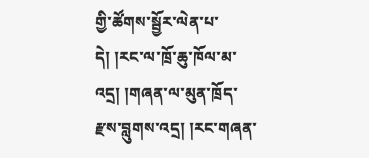གྱི་ཚོགས་སྦྱོར་ལེན་པ་དེ། །རང་ལ་ཁྲོ་ཆུ་ཁོལ་མ་འདྲ། །གཞན་ལ་མུན་ཁྲོད་རྫས་བླུགས་འདྲ། །རང་གཞན་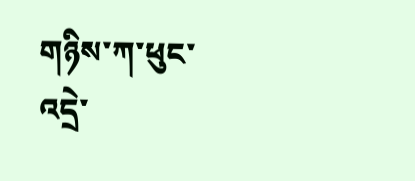གཉིས་ཀ་ཕུང་འདྲེ་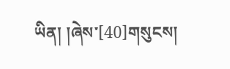ཡིན། །ཞེས་[40]གསུངས།